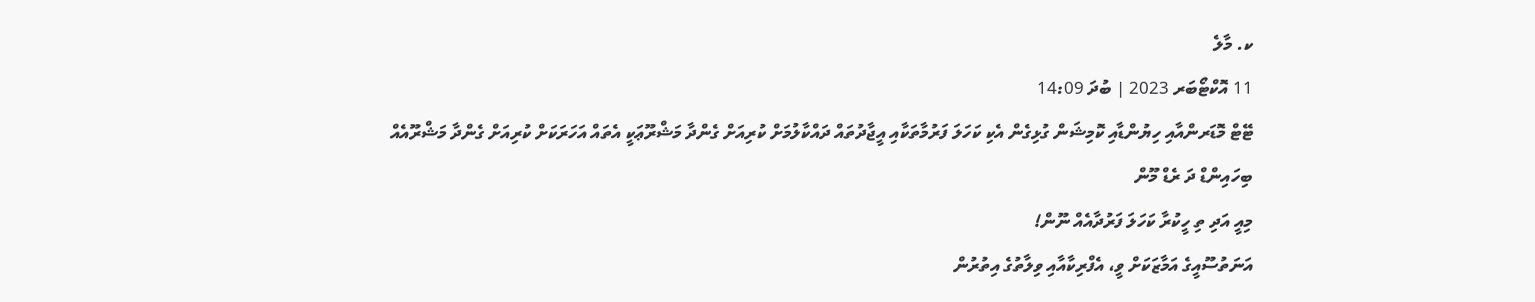ކ. މާލެ
11 އޮކްޓޯބަރ 2023 | ބުދަ 14:09
ޓޭޓް މޮޑަރންއާއި ހިޔުންޑާއި ކޮމިޝަން ގުޅިގެން އެކި ކަހަލަ ފަރުމާތަކާއި އީޖާދުތައް ދައްކާލުމަށް ކުރިއަށް ގެންދާ މަޝްރޫޢަކީ އެތައް އަހަރަކަށް ކުރިއަށް ގެންދާ މަޝްރޫއެއް
ބިހައިންޑް ދަ ރެޑް މޫން
މިއީ އަދި ތި ހީކުރާ ކަހަލަ ފަރުދާއެއް ނޫން!
އަނަތުސޫއީގެ އަމާޒަކަށް ވީ، އެފްރިކާއާއި ވިލާތުގެ އިތުރުން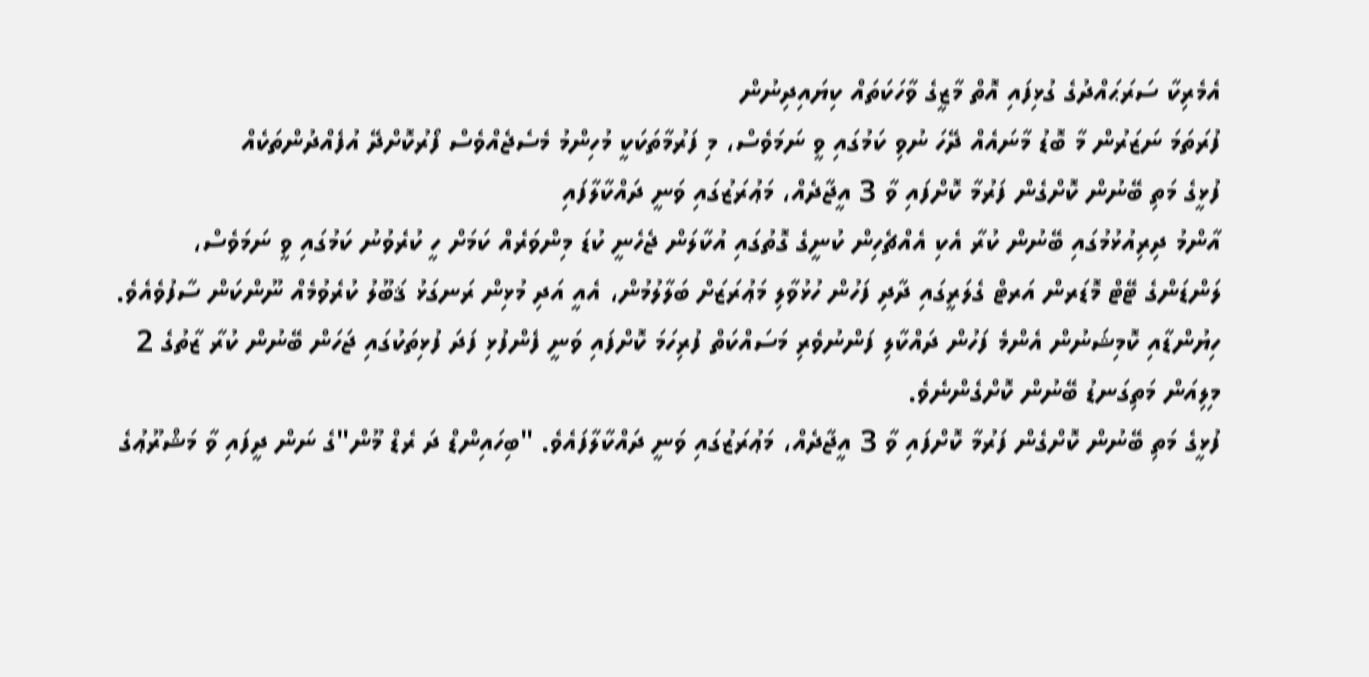އެމެރިކާ ސަރަޙައްދުގެ ގުޅިފައި އޮތް މާޒީގެ ވާހަކަތައް ކިޔައިދިނުން
ފުރަތަމަ ނަޒަރުން މާ ބޮޑު މާނައެއް ދޭހަ ނުވި ކަމުގައި ވީ ނަމަވެސް، މި ފަރުމާތަކަކީ މުހިންމު މެސެޖެއްވެސް ފޯރުކޮށްދޭ އުފެއްދުންތަކެއް
ފުޅީގެ މަތި ބޭނުން ކޮށްގެން ފަރުމާ ކޮށްފައި ވާ 3 އީޖާދެއް، މަޢުރަޒުގައި ވަނީ ދައްކާލާފައި
އާންމު ދިރިއުޅުމުގައި ބޭނުން ކުރާ އެކި އެއްޗެހިން ކުނީގެ ގޮތުގައި އުކާލަން ޖެހެނީ ކުޑަ މިންވަރެއް ކަމަށް ހީ ކުރެވުނު ކަމުގައި ވީ ނަމަވެސް، ލަންޑަންގެ ޓޭޓް މޮޑަރން އަރޓް ގެލަރީގައި ދާދި ފަހުން ހުޅުވާލި މަޢުރަޒަށް ބަލާލުމުން، އެއީ އަދި މުޅިން ރަނގަޅު ޤަބޫލު ކުރެވުމެއް ނޫންކަން ސާފުވެއެވެ. ހިޔުންޑާއި ކޮމިޝަނުން އެންމެ ފަހުން ދައްކާލި ފަންނުވެރި މަސައްކަތް ފުރިހަމަ ކޮށްފައި ވަނީ ފެންފުޅި ފަދަ ފުޅިތަކުގައި ޖަހަން ބޭނުން ކުރާ ޒާތުގެ 2 މިލިއަން މަތިގަނޑު ބޭނުން ކޮށްގެންނެވެ.
ފުޅީގެ މަތި ބޭނުން ކޮށްގެން ފަރުމާ ކޮށްފައި ވާ 3 އީޖާދެއް، މަޢުރަޒުގައި ވަނީ ދައްކާލާފައެވެ. "ބިހައިންޑް ދަ ރެޑް މޫން"ގެ ނަން ދީފައި ވާ މަޝްރޫޢުގެ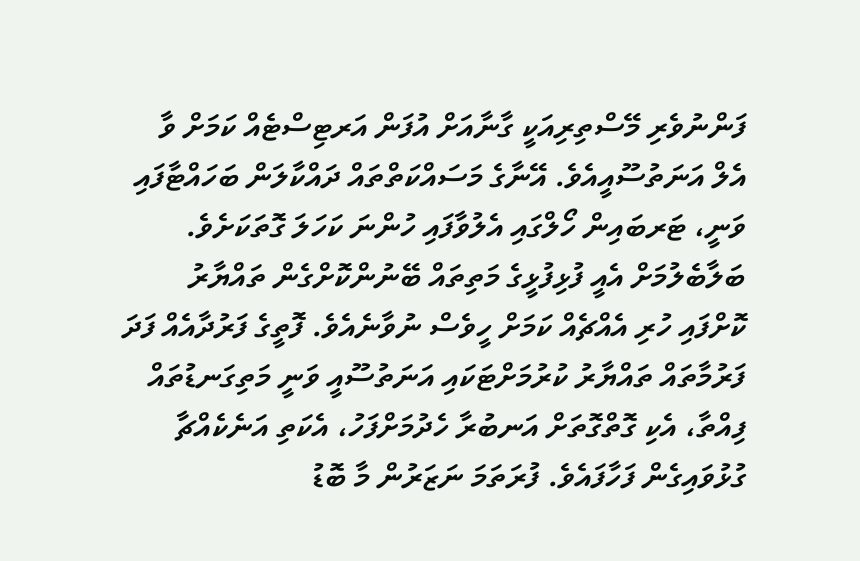ފަންނުވެރި މޭސްތިރިއަކީ ގާނާއަށް އުފަން އަރޓިސްޓެއް ކަމަށް ވާ އެލް އަނަތުސޫއީއެވެ. އޭނާގެ މަސައްކަތްތައް ދައްކާލަން ބަހައްޓާފައި ވަނީ، ޓަރބައިން ހޯލްގައި އެލުވާފައި ހުންނަ ކަހަލަ ގޮތަކަށެވެ.
ބަލާބެލުމަށް އެއީ ފުޅިފުޅީގެ މަތިތައް ބޭނުންކޮށްގެން ތައްޔާރު ކޮށްފައި ހުރި އެއްޗެއް ކަމަށް ހީވެސް ނުވާނެއެވެ. ފޮތީގެ ފަރުދާއެއް ފަދަ ފަރުމާތައް ތައްޔާރު ކުރުމަށްޓަކައި އަނަތުސޫއީ ވަނީ މަތިގަނޑުތައް ފިއްތާ، އެކި ގޮތްގޮތަށް އަނބުރާ ހެދުމަށްފަހު، އެކަތި އަނެކެއްޗާ ގުޅުވައިގެން ފަހާފައެވެ. ފުރަތަމަ ނަޒަރުން މާ ބޮޑު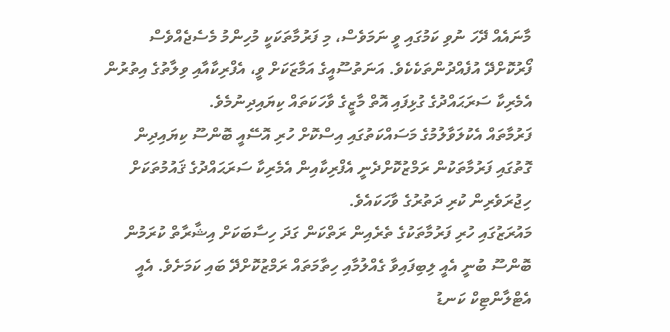މާނައެއް ދޭހަ ނުވި ކަމުގައި ވީ ނަމަވެސް، މި ފަރުމާތަކަކީ މުހިންމު މެސެޖެއްވެސް ފޯރުކޮށްދޭ އުފެއްދުންތަކެކެވެ. އަނަތުސޫއީގެ އަމާޒަކަށް ވީ، އެފްރިކާއާއި ވިލާތުގެ އިތުރުން އެމެރިކާ ސަރަޙައްދުގެ ގުޅިފައި އޮތް މާޒީގެ ވާހަކަތައް ކިޔައިދިނުމެވެ.
ފަރުމާތައް އެކުލަވާލުމުގެ މަސައްކަތުގައި އިސްކޮށް ހުރި އޮސޭއީ ބޮންސޫ ކިޔައިދިން ގޮތުގައި ފަރުމާތަކުން ރަމްޒުކޮށްދެނީ އެފްރިކާއިން އެމެރިކާ ސަރަޙައްދުގެ ޤައުމުތަކަށް ހިޖުރަވެރިން ކުރި ދަތުރުގެ ވާހަކައެވެ.
މައުރަޒުގައި ހުރި ފަރުމާތަކުގެ ތެރެއިން ރަތްކަން ގަދަ ހިސާބަކަށް އިޝާރާތް ކުރަމުން ބޮންސޫ ބުނީ އެއީ ލިބިފައިވާ ގެއްލުމާއި ހިތާމަތައް ރަމްޒުކޮށްދޭ ބައި ކަމަށެވެ. އެއީ އެޓްލާންޓިކް ކަނޑު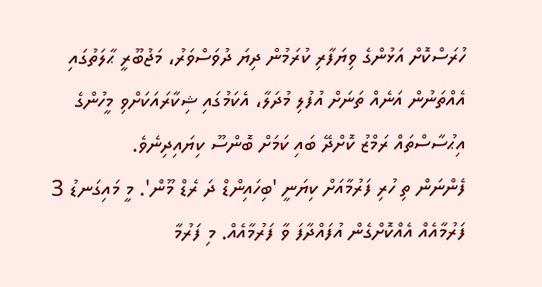ހުރަސްކޮށް އަޅުންގެ ވިޔަފާރި ކުރަމުން ދިޔަ ދުވަސްވަރު، މަޖުބޫރީ ޙާލަތުގައި އެއްތަނުން އަނެއް ތަނަށް އުފުލި މުދަލާ، އެކަމުގައި ޝިކާރައަކަށްވި މީހުންގެ އިޙުސާސްތައް ރަމްޒު ކޮށްދޭ ބައި ކަމަށް ބޮންސޫ ކިޔައިދިނެވެ.
ފެންނަން ތި ހުރި ފަރުމާއަށް ކިޔަނީ 'ބިހައިންޑް ދަ ރެޑް މޫން'. މީ މައިގަނޑު 3 ފަރުމާއެއް އެއްކޮށްގެން އުފައްދާފަ ވާ ފަރުމާއެއް. މި ފަރުމާ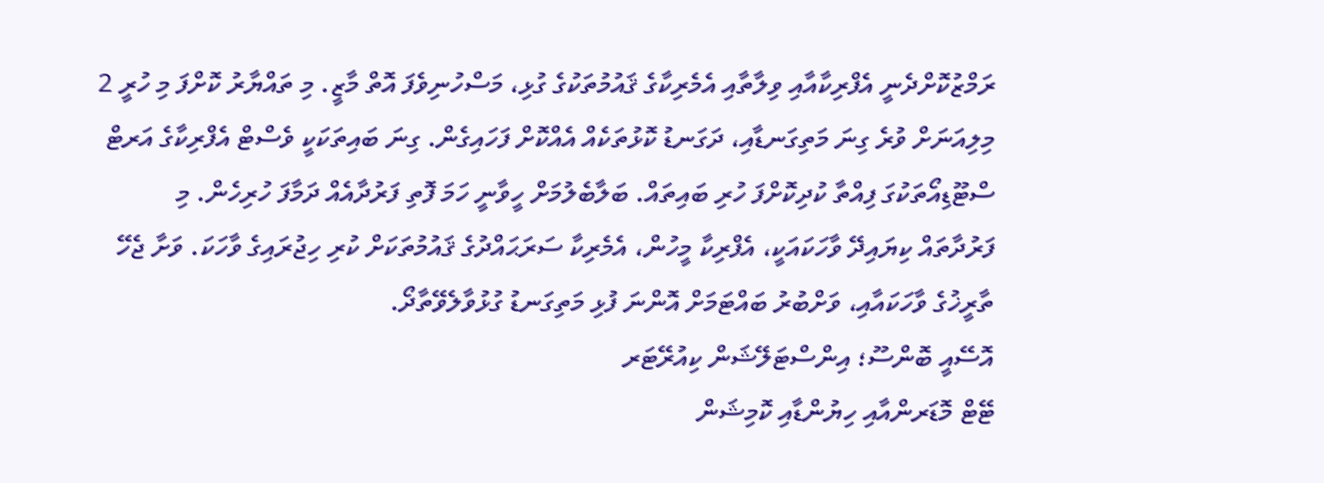ރަމްޒުކޮށްދެނީ އެފްރިކާއާއި ވިލާތާއި އެމެރިކާގެ ޤައުމުތަކުގެ ގުޅި، މަސްހުނިވެފަ އޮތް މާޒީ. މި ތައްޔާރު ކޮށްފަ މި ހުރީ 2 މިލިއަނަށް ވުރެ ގިނަ މަތިގަނޑާއި، ދަގަނޑު ކޮޅުތަކެއް އެއްކޮށް ފަހައިގެން. ގިނަ ބައިތަކަކީ ވެސްޓް އެފްރިކާގެ އަރޓް ސްޓޫޑިއޯތަކުގަ ފިއްތާ ކުދިކޮށްފަ ހުރި ބައިތައް. ބަލާބެލުމަށް ހީވާނީ ހަމަ ފޮތި ފަރުދާއެއް ދަމާފަ ހުރިހެން. މި ފަރުދާތައް ކިޔައިދޭ ވާހަކައަކީ، އެފްރިކާ މީހުން، އެމެރިކާ ސަރަޙައްދުގެ ޤައުމުތަކަށް ކުރި ހިޖުރައިގެ ވާހަކަ. ވަށާ ޖެހޭ ތާރީޚުގެ ވާހަކައާއި، ވަށްބުރު ބައްޓަމަށް އޮންނަ ފުޅި މަތިގަނޑު ގުޅުވާލެވޭތާދޯ.
އޮސޭއީ ބޮންސޫ؛ އިންސްޓަލޭޝަން ކިއުރޭޓަރ
ޓޭޓް މޮޑަރންއާއި ހިޔުންޑާއި ކޮމިޝަން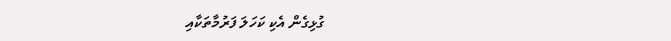ގުޅިގެން އެކި ކަހަލަ ފަރުމާތަކާއި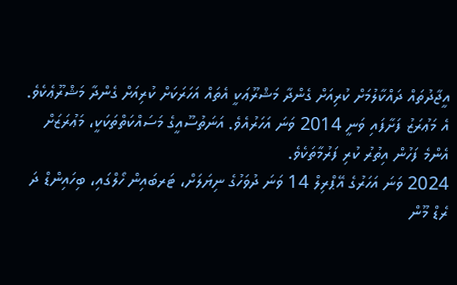އީޖާދުތައް ދައްކާލުމަށް ކުރިއަށް ގެންދާ މަޝްރޫޢަކީ އެތައް އަހަރަކަށް ކުރިއަށް ގެންދާ މަޝްރޫޢެކެވެ. އެ މަޢުރަޒު ފަށާފައި ވަނީ 2014 ވަނަ އަހަރުއެވެ. އަނަތުސޫއީގެ މަސައްކަތްތަކަކީ، މަޢުރަޒަށް އެންމެ ފަހުން އިތުރު ކުރި ފަރުމާތަކެވެ.
2024 ވަނަ އަހަރުގެ އޭޕްރިލް 14 ވަނަ ދުވަހުގެ ނިޔަލަށް، ޓަރބައިން ހޯލްގައި، ބިހައިންޑް ދަ ރެޑް މޫން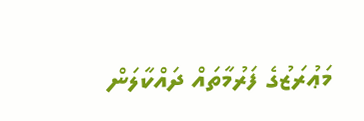މަޢުރަޒުގެ ފަރުމާތައް ދައްކާލަން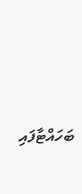ބަހައްޓާފައި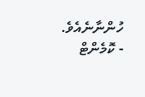ހުންނާނެއެވެ.
- ކޮމެންޓް